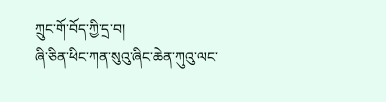ཀྲུང་གོ་བོད་ཀྱི་དྲ་བ།
ཞི་ཅིན་ཕིང་ཀན་སུའུ་ཞིང་ཆེན་ཀུའུ་ལང་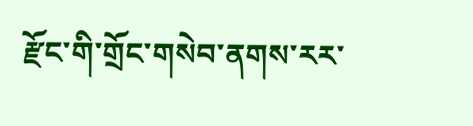རྫོང་གི་གྲོང་གསེབ་ནགས་རར་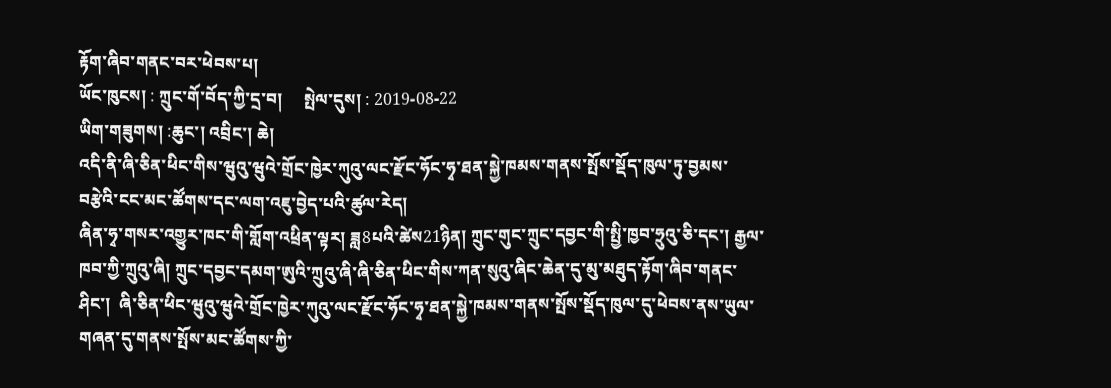རྟོག་ཞིབ་གནང་བར་ཕེབས་པ།
ཡོང་ཁུངས། : ཀྲུང་གོ་བོད་ཀྱི་དྲ་བ།     སྤེལ་དུས། : 2019-08-22
ཡིག་གཟུགས། :ཆུང་། འབྲིང་། ཆེ།
འདི་ནི་ཞི་ཅིན་ཕིང་གིས་ཝུའུ་ཝུའེ་གྲོང་ཁྱེར་ཀུའུ་ལང་རྫོང་ཧོང་ཧྭ་ཐན་སྐྱེ་ཁམས་གནས་སྤོས་སྡོད་ཁུལ་ཏུ་བྱམས་བརྩེའི་ངང་མང་ཚོགས་དང་ལག་འཇུ་བྱེད་པའི་ཚུལ་རེད།
ཞིན་ཧྭ་གསར་འགྱུར་ཁང་གི་གློག་འཕྲིན་ལྟར། ཟླ8པའི་ཚེས21ཉིན། ཀྲུང་གུང་ཀྲུང་དབྱང་གི་སྤྱི་ཁྱབ་ཧྲུའུ་ཅི་དང་། རྒྱལ་ཁབ་ཀྱི་ཀྲུའུ་ཞི། ཀྲུང་དབྱང་དམག་ཨུའི་ཀྲུའུ་ཞི་ཞི་ཅིན་ཕིང་གིས་ཀན་སུའུ་ཞིང་ཆེན་དུ་མུ་མཐུད་རྟོག་ཞིབ་གནང་ཤིང་།  ཞི་ཅིན་ཕིང་ཝུའུ་ཝུའེ་གྲོང་ཁྱེར་ཀུའུ་ལང་རྫོང་ཧོང་ཧྭ་ཐན་སྐྱེ་ཁམས་གནས་སྤོས་སྡོད་ཁུལ་དུ་ཕེབས་ནས་ཡུལ་གཞན་དུ་གནས་སྤོས་མང་ཚོགས་ཀྱི་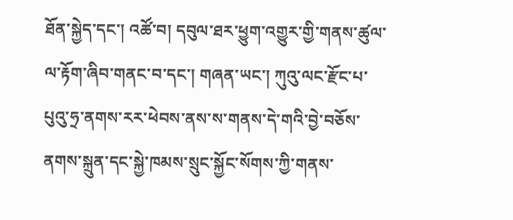ཐོན་སྐྱེད་དང་། འཚོ་བ། དབུལ་ཐར་ཕྱུག་འགྱུར་གྱི་གནས་ཚུལ་ལ་རྟོག་ཞིབ་གནང་བ་དང་། གཞན་ཡང་། ཀུའུ་ལང་རྫོང་པ་པུའུ་ཧྲ་ནགས་རར་ཕེབས་ནས་ས་གནས་དེ་གའི་བྱེ་བཅོས་ནགས་སྐྲུན་དང་སྐྱེ་ཁམས་སྲུང་སྐྱོང་སོགས་ཀྱི་གནས་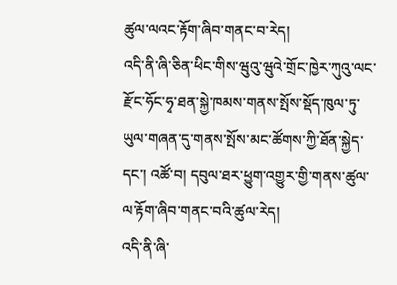ཚུལ་ལའང་རྟོག་ཞིབ་གནང་བ་རེད།
འདི་ནི་ཞི་ཅིན་ཕིང་གིས་ཝུའུ་ཝུའེ་གྲོང་ཁྱེར་ཀུའུ་ལང་རྫོང་ཧོང་ཧྭ་ཐན་སྐྱེ་ཁམས་གནས་སྤོས་སྡོད་ཁུལ་ཏུ་ཡུལ་གཞན་དུ་གནས་སྤོས་མང་ཚོགས་ཀྱི་ཐོན་སྐྱེད་དང་། འཚོ་བ། དབུལ་ཐར་ཕྱུག་འགྱུར་གྱི་གནས་ཚུལ་ལ་རྟོག་ཞིབ་གནང་བའི་ཚུལ་རེད།
འདི་ནི་ཞི་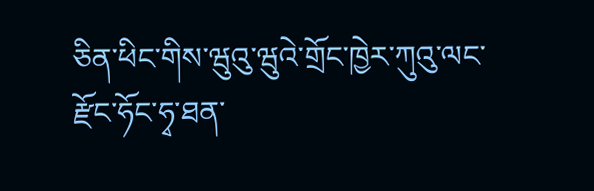ཅིན་ཕིང་གིས་ཝུའུ་ཝུའེ་གྲོང་ཁྱེར་ཀུའུ་ལང་རྫོང་ཧོང་ཧྭ་ཐན་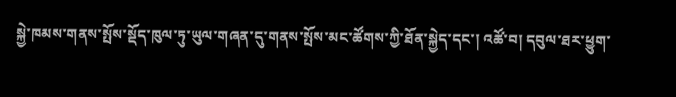སྐྱེ་ཁམས་གནས་སྤོས་སྡོད་ཁུལ་ཏུ་ཡུལ་གཞན་དུ་གནས་སྤོས་མང་ཚོགས་ཀྱི་ཐོན་སྐྱེད་དང་། འཚོ་བ། དབུལ་ཐར་ཕྱུག་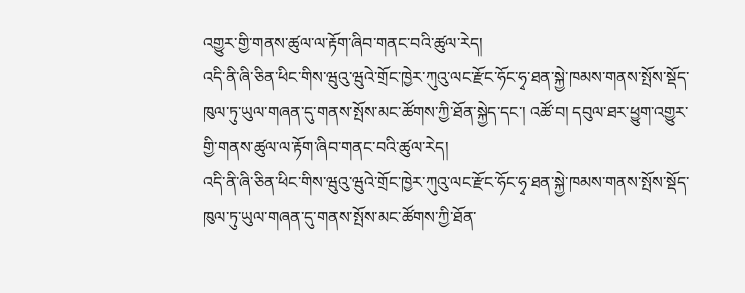འགྱུར་གྱི་གནས་ཚུལ་ལ་རྟོག་ཞིབ་གནང་བའི་ཚུལ་རེད།
འདི་ནི་ཞི་ཅིན་ཕིང་གིས་ཝུའུ་ཝུའེ་གྲོང་ཁྱེར་ཀུའུ་ལང་རྫོང་ཧོང་ཧྭ་ཐན་སྐྱེ་ཁམས་གནས་སྤོས་སྡོད་ཁུལ་ཏུ་ཡུལ་གཞན་དུ་གནས་སྤོས་མང་ཚོགས་ཀྱི་ཐོན་སྐྱེད་དང་། འཚོ་བ། དབུལ་ཐར་ཕྱུག་འགྱུར་གྱི་གནས་ཚུལ་ལ་རྟོག་ཞིབ་གནང་བའི་ཚུལ་རེད།
འདི་ནི་ཞི་ཅིན་ཕིང་གིས་ཝུའུ་ཝུའེ་གྲོང་ཁྱེར་ཀུའུ་ལང་རྫོང་ཧོང་ཧྭ་ཐན་སྐྱེ་ཁམས་གནས་སྤོས་སྡོད་ཁུལ་ཏུ་ཡུལ་གཞན་དུ་གནས་སྤོས་མང་ཚོགས་ཀྱི་ཐོན་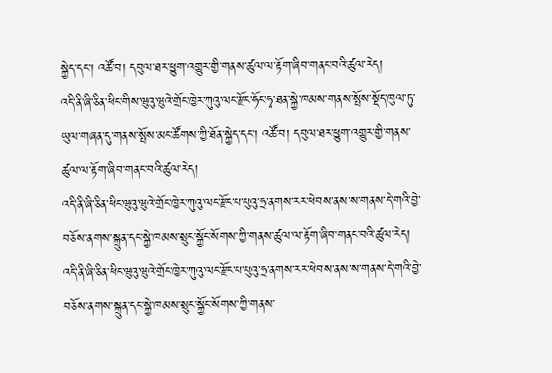སྐྱེད་དང་། འཚོ་བ། དབུལ་ཐར་ཕྱུག་འགྱུར་གྱི་གནས་ཚུལ་ལ་རྟོག་ཞིབ་གནང་བའི་ཚུལ་རེད།
འདི་ནི་ཞི་ཅིན་ཕིང་གིས་ཝུའུ་ཝུའེ་གྲོང་ཁྱེར་ཀུའུ་ལང་རྫོང་ཧོང་ཧྭ་ཐན་སྐྱེ་ཁམས་གནས་སྤོས་སྡོད་ཁུལ་ཏུ་ཡུལ་གཞན་དུ་གནས་སྤོས་མང་ཚོགས་ཀྱི་ཐོན་སྐྱེད་དང་། འཚོ་བ། དབུལ་ཐར་ཕྱུག་འགྱུར་གྱི་གནས་ཚུལ་ལ་རྟོག་ཞིབ་གནང་བའི་ཚུལ་རེད།
འདི་ནི་ཞི་ཅིན་ཕིང་ཝུའུ་ཝུའེ་གྲོང་ཁྱེར་ཀུའུ་ལང་རྫོང་པ་པུའུ་ཧྲ་ནགས་རར་ཕེབས་ནས་ས་གནས་དེ་གའི་བྱེ་བཅོས་ནགས་སྐྲུན་དང་སྐྱེ་ཁམས་སྲུང་སྐྱོང་སོགས་ཀྱི་གནས་ཚུལ་ལ་རྟོག་ཞིབ་གནང་བའི་ཚུལ་རེད།
འདི་ནི་ཞི་ཅིན་ཕིང་ཝུའུ་ཝུའེ་གྲོང་ཁྱེར་ཀུའུ་ལང་རྫོང་པ་པུའུ་ཧྲ་ནགས་རར་ཕེབས་ནས་ས་གནས་དེ་གའི་བྱེ་བཅོས་ནགས་སྐྲུན་དང་སྐྱེ་ཁམས་སྲུང་སྐྱོང་སོགས་ཀྱི་གནས་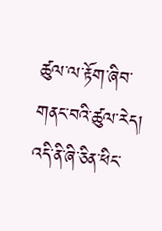ཚུལ་ལ་རྟོག་ཞིབ་གནང་བའི་ཚུལ་རེད།
འདི་ནི་ཞི་ཅིན་ཕིང་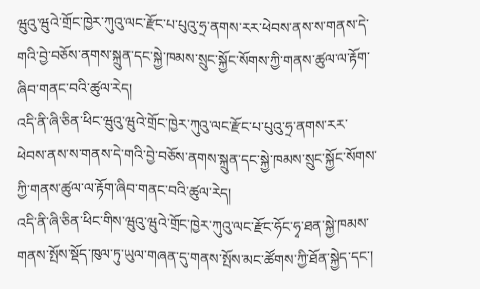ཝུའུ་ཝུའེ་གྲོང་ཁྱེར་ཀུའུ་ལང་རྫོང་པ་པུའུ་ཧྲ་ནགས་རར་ཕེབས་ནས་ས་གནས་དེ་གའི་བྱེ་བཅོས་ནགས་སྐྲུན་དང་སྐྱེ་ཁམས་སྲུང་སྐྱོང་སོགས་ཀྱི་གནས་ཚུལ་ལ་རྟོག་ཞིབ་གནང་བའི་ཚུལ་རེད།
འདི་ནི་ཞི་ཅིན་ཕིང་ཝུའུ་ཝུའེ་གྲོང་ཁྱེར་ཀུའུ་ལང་རྫོང་པ་པུའུ་ཧྲ་ནགས་རར་ཕེབས་ནས་ས་གནས་དེ་གའི་བྱེ་བཅོས་ནགས་སྐྲུན་དང་སྐྱེ་ཁམས་སྲུང་སྐྱོང་སོགས་ཀྱི་གནས་ཚུལ་ལ་རྟོག་ཞིབ་གནང་བའི་ཚུལ་རེད།
འདི་ནི་ཞི་ཅིན་ཕིང་གིས་ཝུའུ་ཝུའེ་གྲོང་ཁྱེར་ཀུའུ་ལང་རྫོང་ཧོང་ཧྭ་ཐན་སྐྱེ་ཁམས་གནས་སྤོས་སྡོད་ཁུལ་ཏུ་ཡུལ་གཞན་དུ་གནས་སྤོས་མང་ཚོགས་ཀྱི་ཐོན་སྐྱེད་དང་།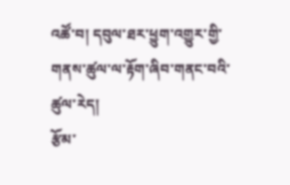འཚོ་བ། དབུལ་ཐར་ཕྱུག་འགྱུར་གྱི་གནས་ཚུལ་ལ་རྟོག་ཞིབ་གནང་བའི་ཚུལ་རེད།
རྩོམ་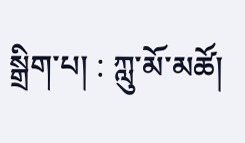སྒྲིག་པ། : ཀླུ་མོ་མཚོ།